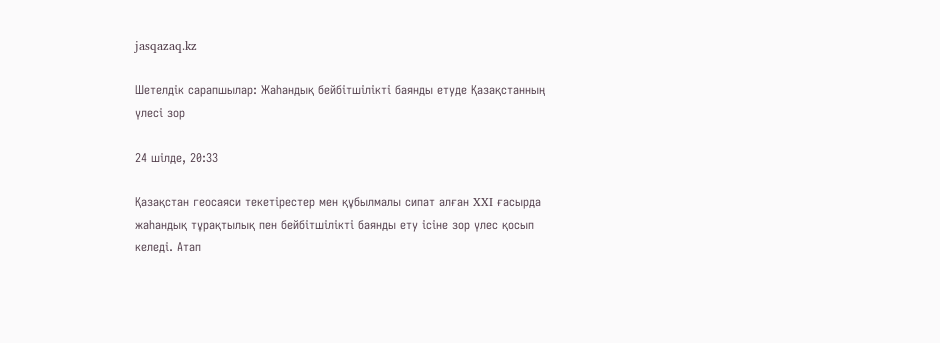jasqazaq.kz

Шетелдік сарапшылар: Жаһандық бейбітшілікті баянды етуде Қазақстанның үлесі зор

24 шiлде, 20:33

Қазақстан геосаяси текетірестер мен құбылмалы сипат алған XXI ғасырда жаһандық тұрақтылық пен бейбітшілікті баянды ету ісіне зор үлес қосып келеді. Атап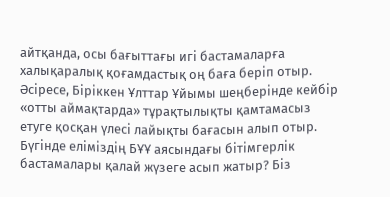айтқанда, осы бағыттағы игі бастамаларға халықаралық қоғамдастық оң баға беріп отыр. Әсіресе, Біріккен Ұлттар Ұйымы шеңберінде кейбір «отты аймақтарда» тұрақтылықты қамтамасыз етуге қосқан үлесі лайықты бағасын алып отыр. Бүгінде еліміздің БҰҰ аясындағы бітімгерлік бастамалары қалай жүзеге асып жатыр? Біз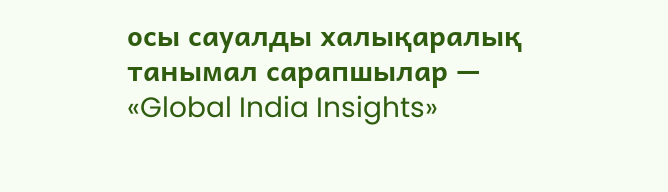осы сауалды халықаралық танымал сарапшылар — «Global India Insights»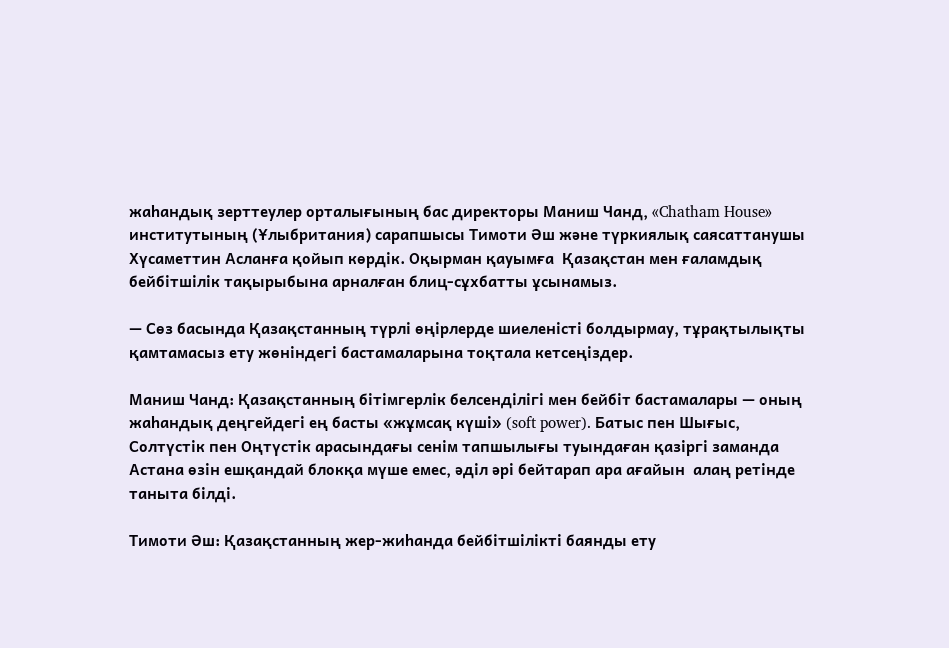жаһандық зерттеулер орталығының бас директоры Маниш Чанд, «Chatham House» институтының (Ұлыбритания) сарапшысы Тимоти Әш және түркиялық саясаттанушы Хүсаметтин Асланға қойып көрдік. Оқырман қауымға  Қазақстан мен ғаламдық бейбітшілік тақырыбына арналған блиц-сұхбатты ұсынамыз.

— Сөз басында Қазақстанның түрлі өңірлерде шиеленісті болдырмау, тұрақтылықты қамтамасыз ету жөніндегі бастамаларына тоқтала кетсеңіздер.

Маниш Чанд: Қазақстанның бітімгерлік белсенділігі мен бейбіт бастамалары — оның жаһандық деңгейдегі ең басты «жұмсақ күші» (soft power). Батыс пен Шығыс, Солтүстік пен Оңтүстік арасындағы сенім тапшылығы туындаған қазіргі заманда Астана өзін ешқандай блокқа мүше емес, әділ әрі бейтарап ара ағайын  алаң ретінде таныта білді.

Тимоти Әш: Қазақстанның жер-жиһанда бейбітшілікті баянды ету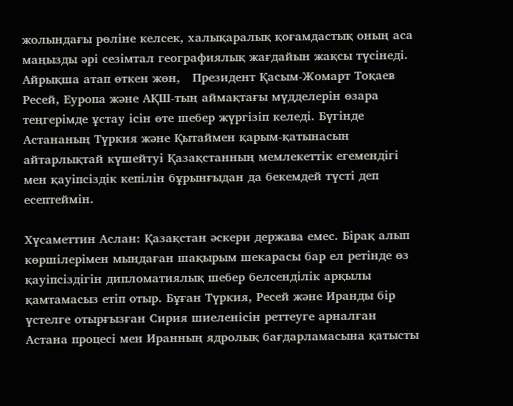жолындағы рөліне келсек, халықаралық қоғамдастық оның аса маңызды әрі сезімтал географиялық жағдайын жақсы түсінеді. Айрықша атап өткен жөн,   Президент Қасым-Жомарт Тоқаев Ресей, Еуропа және АҚШ-тың аймақтағы мүдделерін өзара теңгерімде ұстау ісін өте шебер жүргізіп келеді. Бүгінде Астананың Түркия және Қытаймен қарым-қатынасын айтарлықтай күшейтуі Қазақстанның мемлекеттік егемендігі мен қауіпсіздік кепілін бұрынғыдан да бекемдей түсті деп есептеймін.

Хүсаметтин Аслан: Қазақстан әскери держава емес. Бірақ алып көршілерімен мыңдаған шақырым шекарасы бар ел ретінде өз қауіпсіздігін дипломатиялық шебер белсенділік арқылы қамтамасыз етіп отыр. Бұған Түркия, Ресей және Иранды бір үстелге отырғызған Сирия шиеленісін реттеуге арналған Астана процесі мен Иранның ядролық бағдарламасына қатысты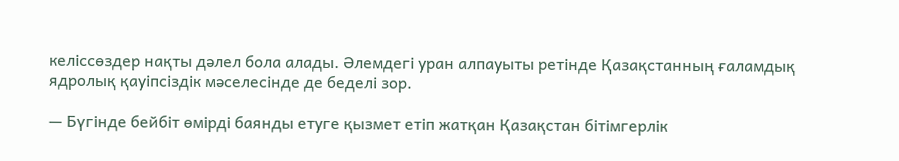келіссөздер нақты дәлел бола алады. Әлемдегі уран алпауыты ретінде Қазақстанның ғаламдық ядролық қауіпсіздік мәселесінде де беделі зор.

— Бүгінде бейбіт өмірді баянды етуге қызмет етіп жатқан Қазақстан бітімгерлік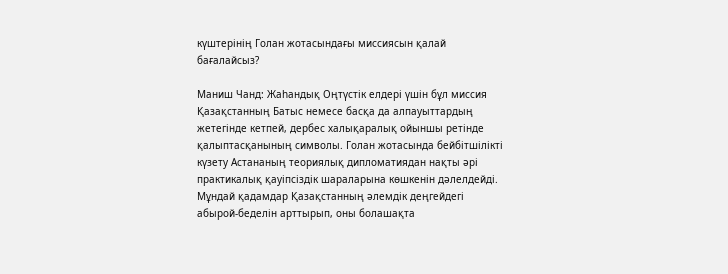күштерінің Голан жотасындағы миссиясын қалай бағалайсыз?

Маниш Чанд: Жаһандық Оңтүстік елдері үшін бұл миссия Қазақстанның Батыс немесе басқа да алпауыттардың жетегінде кетпей, дербес халықаралық ойыншы ретінде қалыптасқанының символы. Голан жотасында бейбітшілікті күзету Астананың теориялық дипломатиядан нақты әрі практикалық қауіпсіздік шараларына көшкенін дәлелдейді. Мұндай қадамдар Қазақстанның әлемдік деңгейдегі абырой-беделін арттырып, оны болашақта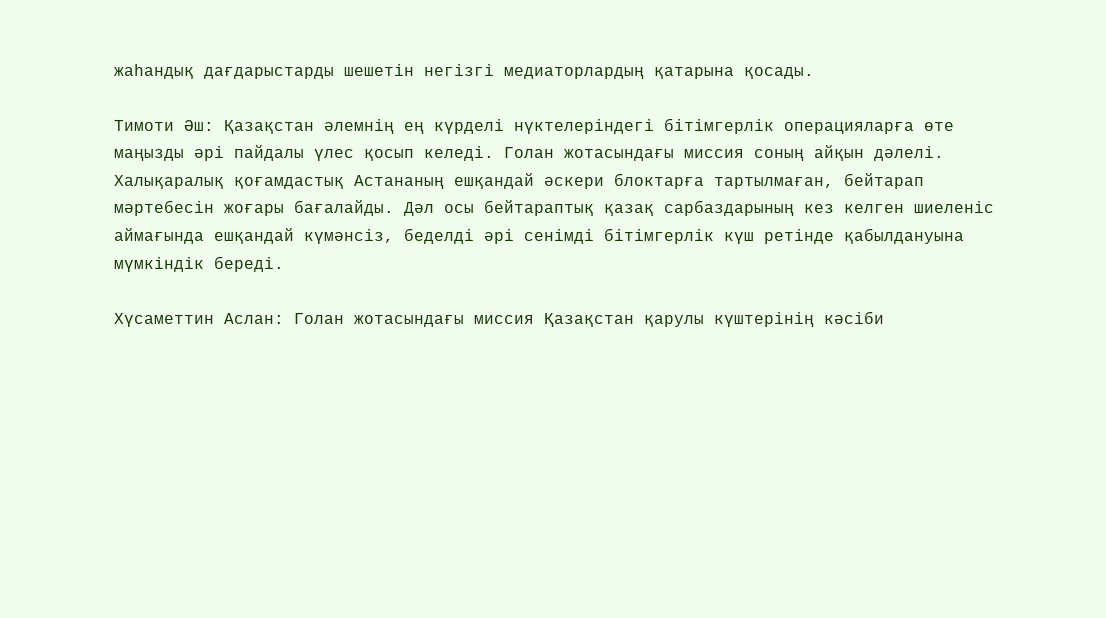жаһандық дағдарыстарды шешетін негізгі медиаторлардың қатарына қосады.

Тимоти Әш: Қазақстан әлемнің ең күрделі нүктелеріндегі бітімгерлік операцияларға өте маңызды әрі пайдалы үлес қосып келеді. Голан жотасындағы миссия соның айқын дәлелі. Халықаралық қоғамдастық Астананың ешқандай әскери блоктарға тартылмаған, бейтарап мәртебесін жоғары бағалайды. Дәл осы бейтараптық қазақ сарбаздарының кез келген шиеленіс аймағында ешқандай күмәнсіз, беделді әрі сенімді бітімгерлік күш ретінде қабылдануына мүмкіндік береді.

Хүсаметтин Аслан: Голан жотасындағы миссия Қазақстан қарулы күштерінің кәсіби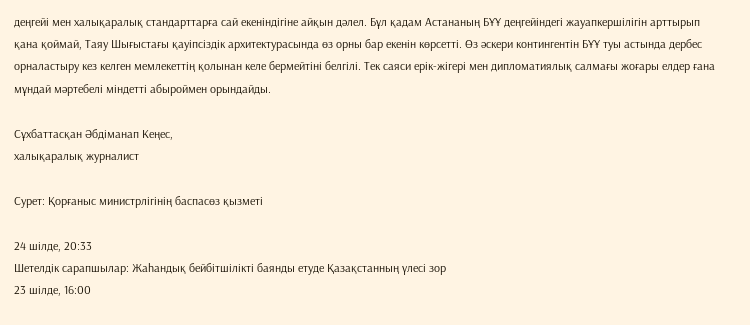деңгейі мен халықаралық стандарттарға сай екеніндігіне айқын дәлел. Бұл қадам Астананың БҰҰ деңгейіндегі жауапкершілігін арттырып қана қоймай, Таяу Шығыстағы қауіпсіздік архитектурасында өз орны бар екенін көрсетті. Өз әскери контингентін БҰҰ туы астында дербес орналастыру кез келген мемлекеттің қолынан келе бермейтіні белгілі. Тек саяси ерік-жігері мен дипломатиялық салмағы жоғары елдер ғана мұндай мәртебелі міндетті абыроймен орындайды.

Сұхбаттасқан Әбдіманап Кеңес,
халықаралық журналист

Сурет: Қорғаныс министрлігінің баспасөз қызметі

24 шiлде, 20:33
Шетелдік сарапшылар: Жаһандық бейбітшілікті баянды етуде Қазақстанның үлесі зор
23 шiлде, 16:00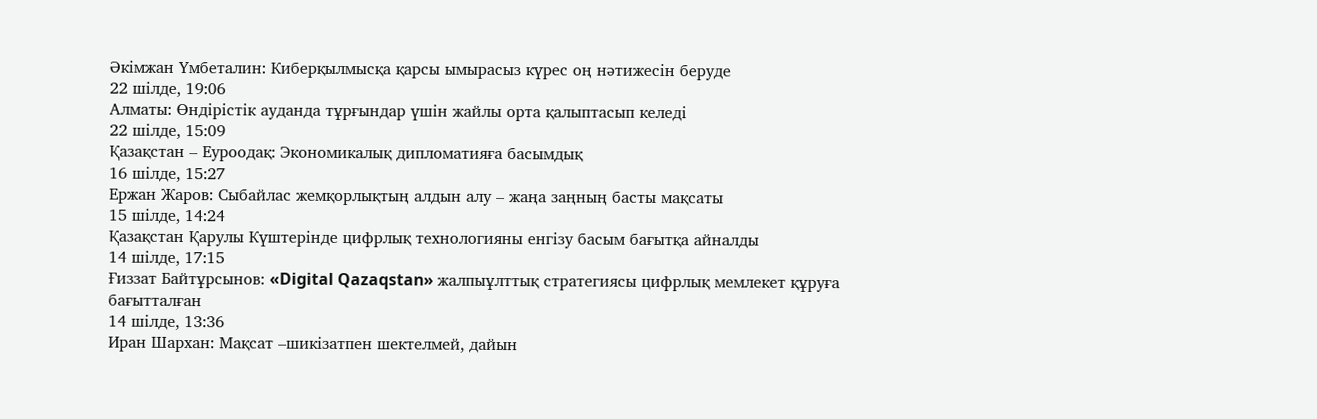Әкімжан Үмбеталин: Киберқылмысқа қарсы ымырасыз күрес оң нәтижесін беруде
22 шiлде, 19:06
Алматы: Өндірістік ауданда тұрғындар үшін жайлы орта қалыптасып келеді
22 шiлде, 15:09
Қазақстан – Еуроодақ: Экономикалық дипломатияға басымдық
16 шiлде, 15:27
Ержан Жаров: Сыбайлас жемқорлықтың алдын алу – жаңа заңның басты мақсаты
15 шiлде, 14:24
Қазақстан Қарулы Күштерінде цифрлық технологияны енгізу басым бағытқа айналды
14 шiлде, 17:15
Ғиззат Байтұрсынов: «Digital Qazaqstan» жалпыұлттық стратегиясы цифрлық мемлекет құруға бағытталған
14 шiлде, 13:36
Иран Шархан: Мақсат –шикізатпен шектелмей, дайын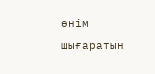өнім шығаратын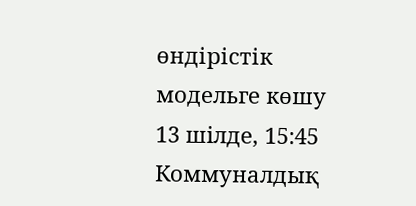өндірістік модельге көшу
13 шiлде, 15:45
Коммуналдық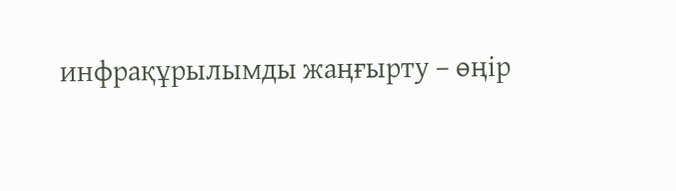инфрақұрылымды жаңғырту – өңір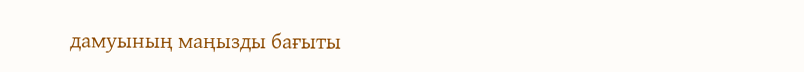дамуының маңызды бағыты